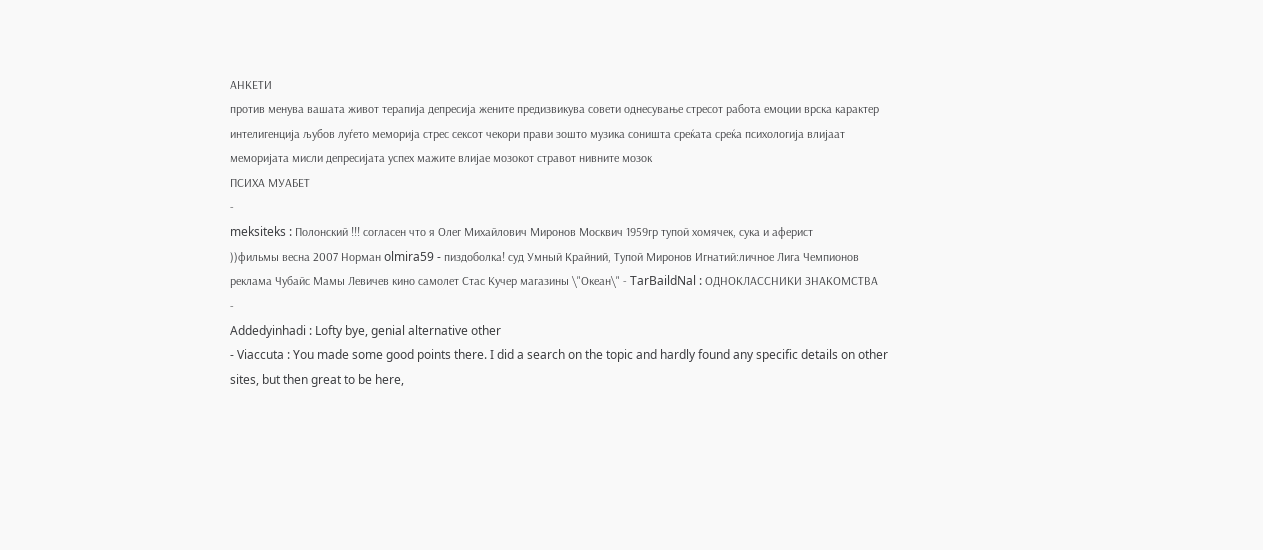АНКЕТИ
против менува вашата живот терапија депресија жените предизвикува совети однесување стресот работа емоции врска карактер интелигенција љубов луѓето меморија стрес сексот чекори прави зошто музика соништа среќата среќа психологија влијаат меморијата мисли депресијата успех мажите влијае мозокот стравот нивните мозок
ПСИХА МУАБЕТ
-
meksiteks : Полонский !!! согласен что я Олег Михайлович Миронов Москвич 1959гр тупой хомячек, сука и аферист
))фильмы весна 2007 Норман olmira59 - пиздоболка! суд Умный Крайний, Тупой Миронов Игнатий:личное Лига Чемпионов реклама Чубайс Мамы Левичев кино самолет Стас Кучер магазины \"Океан\" - TarBaildNal : ОДНОКЛАССНИКИ ЗНАКОМСТВА
-
Addedyinhadi : Lofty bye, genial alternative other
- Viaccuta : You made some good points there. I did a search on the topic and hardly found any specific details on other sites, but then great to be here,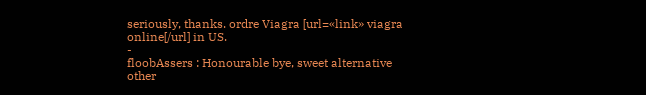seriously, thanks. ordre Viagra [url=«link» viagra online[/url] in US.
-
floobAssers : Honourable bye, sweet alternative other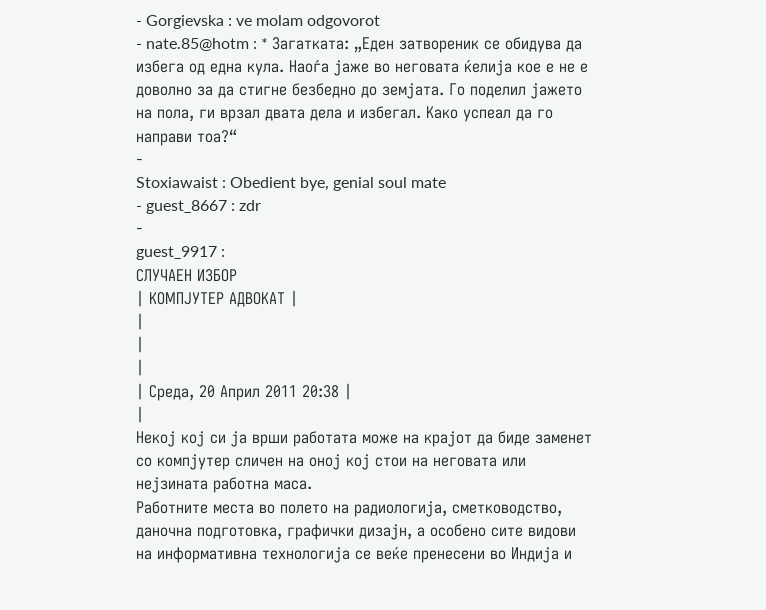- Gorgievska : ve molam odgovorot
- nate.85@hotm : * Загатката: „Еден затвореник се обидува да избега од една кула. Наоѓа јаже во неговата ќелија кое е не е доволно за да стигне безбедно до земјата. Го поделил јажето на пола, ги врзал двата дела и избегал. Како успеал да го направи тоа?“
-
Stoxiawaist : Obedient bye, genial soul mate
- guest_8667 : zdr
-
guest_9917 :
СЛУЧАЕН ИЗБОР
| КОМПЈУТЕР АДВОКАТ |
|
|
|
| Среда, 20 Април 2011 20:38 |
|
Некој кој си ја врши работата може на крајот да биде заменет со компјутер сличен на оној кој стои на неговата или нејзината работна маса.
Работните места во полето на радиологија, сметководство, даночна подготовка, графички дизајн, а особено сите видови на информативна технологија се веќе пренесени во Индија и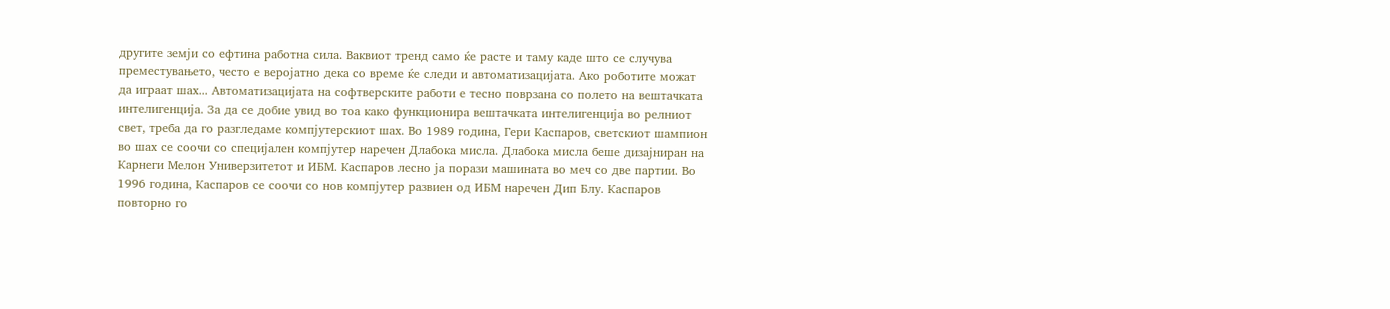другите земји со ефтина работна сила. Ваквиот тренд само ќе расте и таму каде што се случува преместувањето, често е веројатно дека со време ќе следи и автоматизацијата. Ако роботите можат да играат шах... Автоматизацијата на софтверските работи е тесно поврзана со полето на вештачката интелигенција. За да се добие увид во тоа како функционира вештачката интелигенција во релниот свет, треба да го разгледаме компјутерскиот шах. Во 1989 година, Гери Каспаров, светскиот шампион во шах се соочи со специјален компјутер наречен Длабока мисла. Длабока мисла беше дизајниран на Карнеги Мелон Универзитетот и ИБМ. Каспаров лесно ја порази машината во меч со две партии. Во 1996 година, Каспаров се соочи со нов компјутер развиен од ИБМ наречен Дип Блу. Каспаров повторно го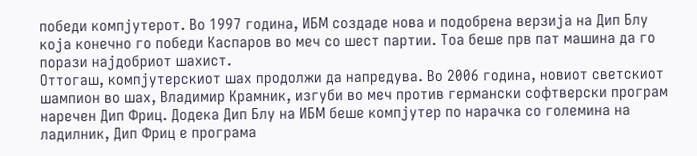победи компјутерот. Во 1997 година, ИБМ создаде нова и подобрена верзија на Дип Блу која конечно го победи Каспаров во меч со шест партии. Тоа беше прв пат машина да го порази најдобриот шахист.
Оттогаш, компјутерскиот шах продолжи да напредува. Во 2006 година, новиот светскиот шампион во шах, Владимир Крамник, изгуби во меч против германски софтверски програм наречен Дип Фриц. Додека Дип Блу на ИБМ беше компјутер по нарачка со големина на ладилник, Дип Фриц е програма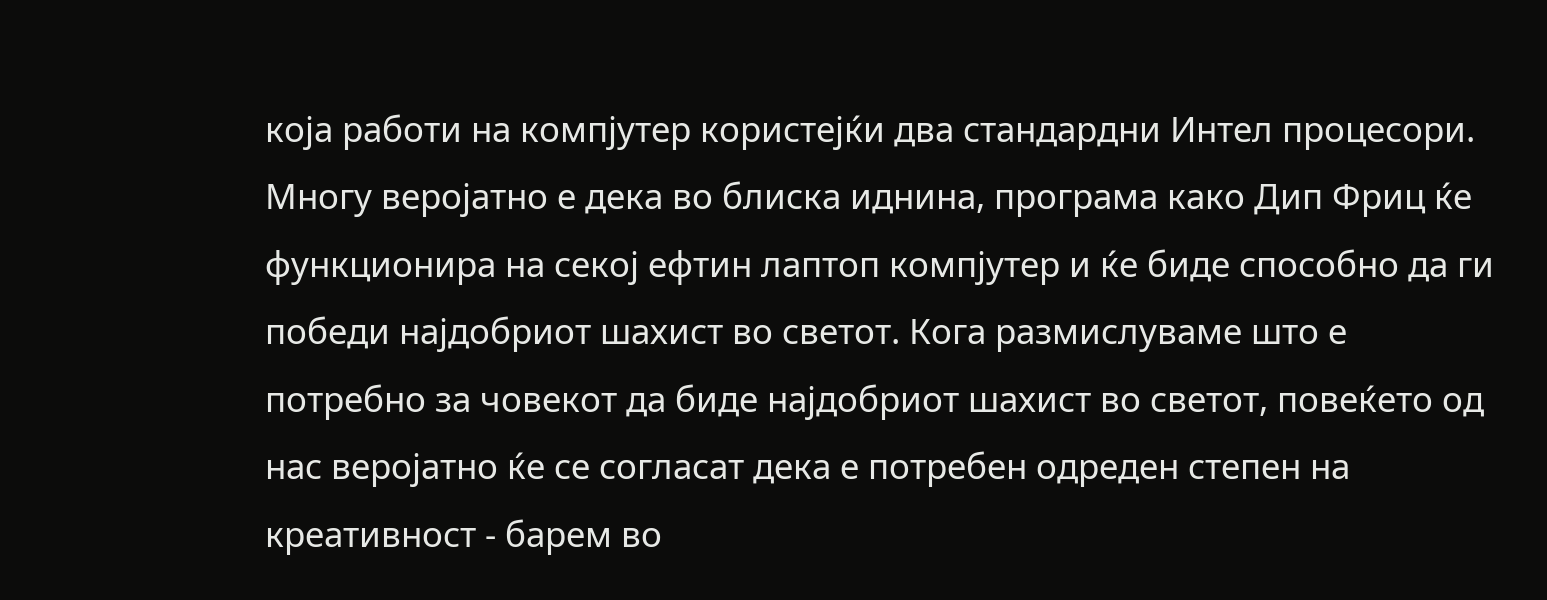која работи на компјутер користејќи два стандардни Интел процесори. Многу веројатно е дека во блиска иднина, програма како Дип Фриц ќе функционира на секој ефтин лаптоп компјутер и ќе биде способно да ги победи најдобриот шахист во светот. Кога размислуваме што е потребно за човекот да биде најдобриот шахист во светот, повеќето од нас веројатно ќе се согласат дека е потребен одреден степен на креативност - барем во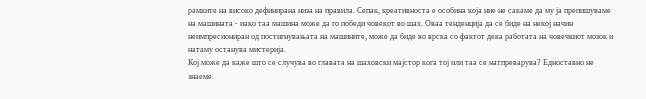рамките на високо дефинирана низа на правила. Сепак, креативноста е особина која ние не сакаме да му ја препишуваме на машината - иако таа машина може да го победи човекот во шах. Оваа тенденција да се биде на некој начин неимпресиониран од постигнувањата на машините, може да биде во врска со фактот дека работата на човечкиот мозок и натаму останува мистерија.
Кој може да каже што се случува во главата на шаховски мајстор кога тој или таа се натпреварува? Едноставно не знаеме.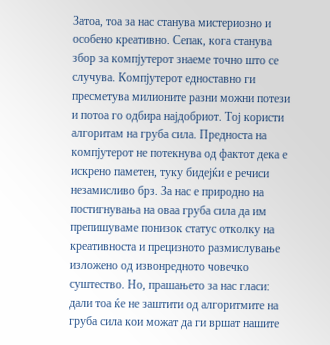Затоа, тоа за нас станува мистериозно и особено креативно. Сепак, кога станува збор за компјутерот знаеме точно што се случува. Компјутерот едноставно ги пресметува милионите разни можни потези и потоа го одбира најдобриот. Тој користи алгоритам на груба сила. Предноста на компјутерот не потекнува од фактот дека е искрено паметен, туку бидејќи е речиси незамисливо брз. За нас е природно на постигнувања на оваа груба сила да им препишуваме понизок статус отколку на креативноста и прецизното размислување изложено од извонредното човечко суштество. Но, прашањето за нас гласи: дали тоа ќе не заштити од алгоритмите на груба сила кои можат да ги вршат нашите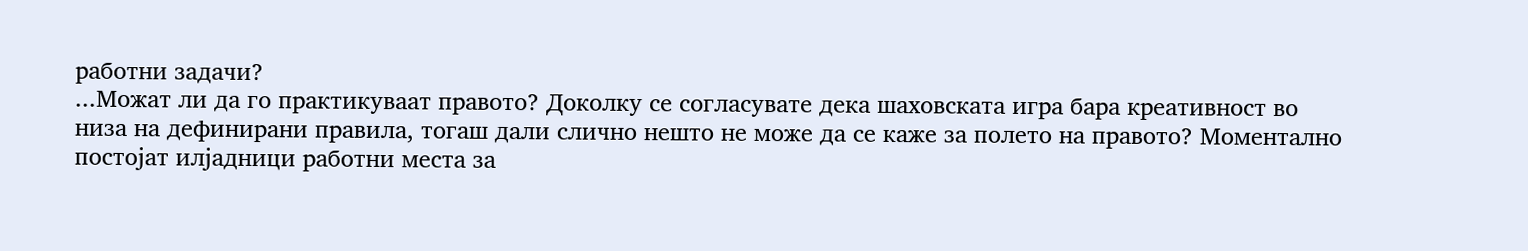работни задачи?
...Можат ли да го практикуваат правото? Доколку се согласувате дека шаховската игра бара креативност во низа на дефинирани правила, тогаш дали слично нешто не може да се каже за полето на правото? Моментално постојат илјадници работни места за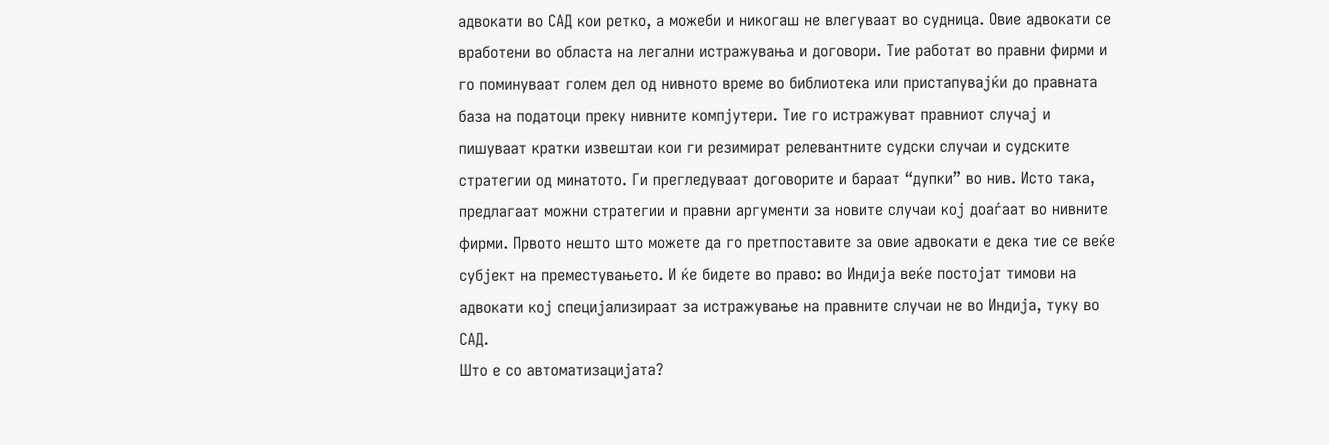адвокати во САД кои ретко, а можеби и никогаш не влегуваат во судница. Овие адвокати се вработени во областа на легални истражувања и договори. Тие работат во правни фирми и го поминуваат голем дел од нивното време во библиотека или пристапувајќи до правната база на податоци преку нивните компјутери. Тие го истражуват правниот случај и пишуваат кратки извештаи кои ги резимират релевантните судски случаи и судските стратегии од минатото. Ги прегледуваат договорите и бараат “дупки” во нив. Исто така, предлагаат можни стратегии и правни аргументи за новите случаи кој доаѓаат во нивните фирми. Првото нешто што можете да го претпоставите за овие адвокати е дека тие се веќе субјект на преместувањето. И ќе бидете во право: во Индија веќе постојат тимови на адвокати кој специјализираат за истражување на правните случаи не во Индија, туку во САД.
Што е со автоматизацијата?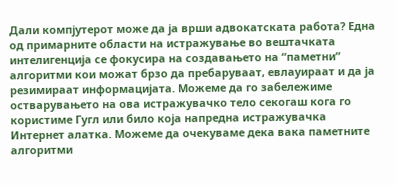Дали компјутерот може да ја врши адвокатската работа? Една од примарните области на истражување во вештачката интелигенција се фокусира на создавањето на “паметни” алгоритми кои можат брзо да пребаруваат, евлауираат и да ја резимираат информацијата. Можеме да го забележиме остварувањето на ова истражувачко тело секогаш кога го користиме Гугл или било која напредна истражувачка Интернет алатка. Можеме да очекуваме дека вака паметните алгоритми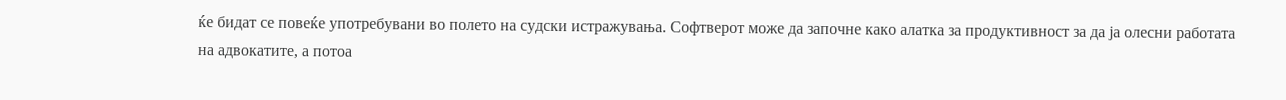ќе бидат се повеќе употребувани во полето на судски истражувања. Софтверот може да започне како алатка за продуктивност за да ја олесни работата на адвокатите, а потоа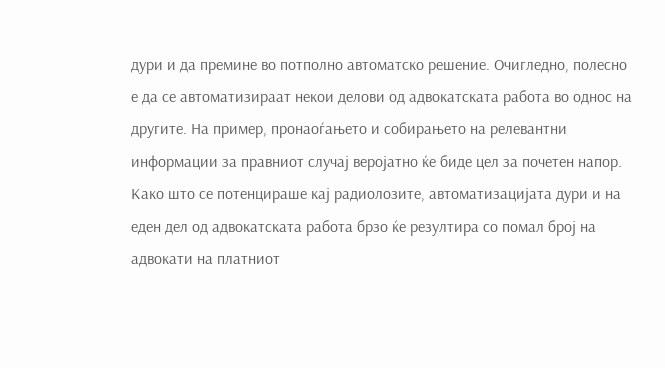дури и да премине во потполно автоматско решение. Очигледно, полесно е да се автоматизираат некои делови од адвокатската работа во однос на другите. На пример, пронаоѓањето и собирањето на релевантни информации за правниот случај веројатно ќе биде цел за почетен напор. Како што се потенцираше кај радиолозите, автоматизацијата дури и на еден дел од адвокатската работа брзо ќе резултира со помал број на адвокати на платниот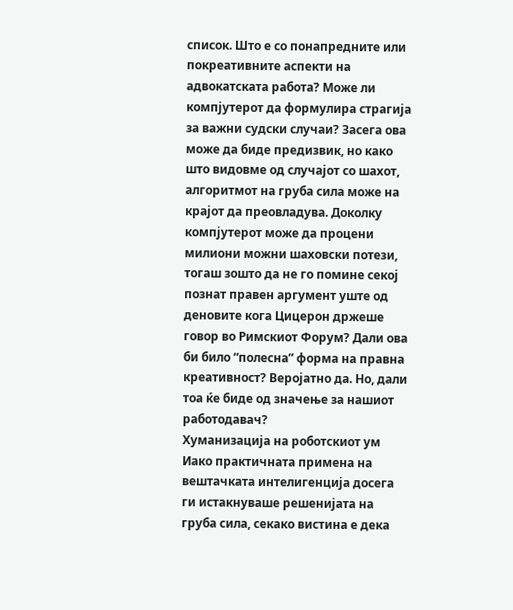список. Што е со понапредните или покреативните аспекти на адвокатската работа? Може ли компјутерот да формулира страгија за важни судски случаи? Засега ова може да биде предизвик, но како што видовме од случајот со шахот, алгоритмот на груба сила може на крајот да преовладува. Доколку компјутерот може да процени милиони можни шаховски потези, тогаш зошто да не го помине секој познат правен аргумент уште од деновите кога Цицерон држеше говор во Римскиот Форум? Дали ова би било “полесна” форма на правна креативност? Веројатно да. Но, дали тоа ќе биде од значење за нашиот работодавач?
Хуманизација на роботскиот ум Иако практичната примена на вештачката интелигенција досега ги истакнуваше решенијата на груба сила, секако вистина е дека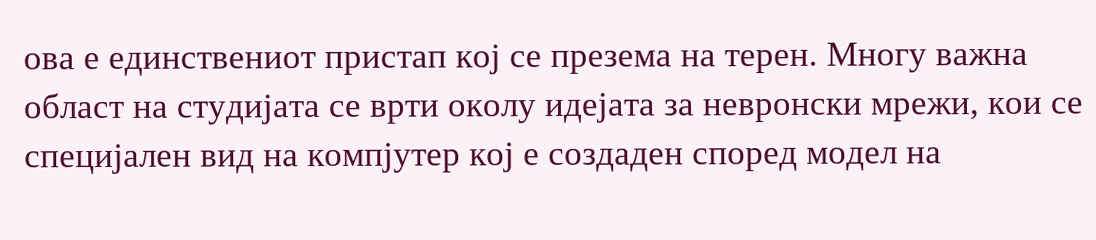ова е единствениот пристап кој се презема на терен. Многу важна област на студијата се врти околу идејата за невронски мрежи, кои се специјален вид на компјутер кој е создаден според модел на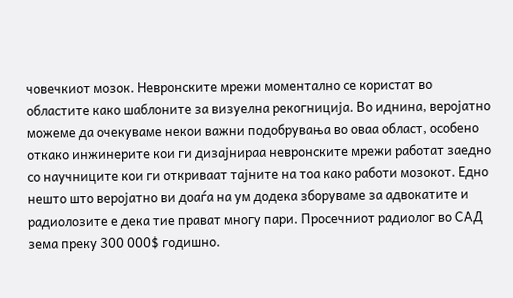човечкиот мозок. Невронските мрежи моментално се користат во областите како шаблоните за визуелна рекогниција. Во иднина, веројатно можеме да очекуваме некои важни подобрувања во оваа област, особено откако инжинерите кои ги дизајнираа невронските мрежи работат заедно со научниците кои ги откриваат тајните на тоа како работи мозокот. Едно нешто што веројатно ви доаѓа на ум додека зборуваме за адвокатите и радиолозите е дека тие прават многу пари. Просечниот радиолог во САД зема преку 300 000$ годишно.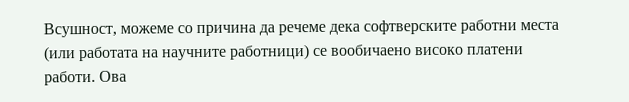Всушност, можеме со причина да речеме дека софтверските работни места (или работата на научните работници) се вообичаено високо платени работи. Ова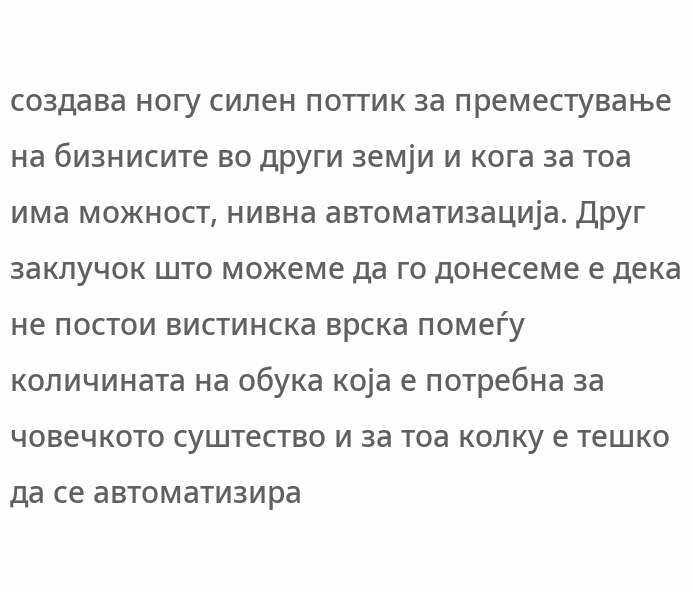создава ногу силен поттик за преместување на бизнисите во други земји и кога за тоа има можност, нивна автоматизација. Друг заклучок што можеме да го донесеме е дека не постои вистинска врска помеѓу количината на обука која е потребна за човечкото суштество и за тоа колку е тешко да се автоматизира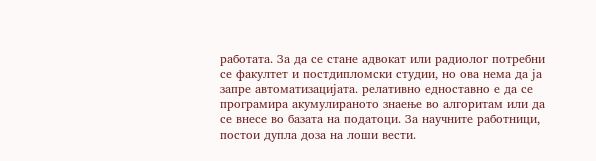работата. За да се стане адвокат или радиолог потребни се факултет и постдипломски студии, но ова нема да ја запре автоматизацијата. релативно едноставно е да се програмира акумулираното знаење во алгоритам или да се внесе во базата на податоци. За научните работници, постои дупла доза на лоши вести.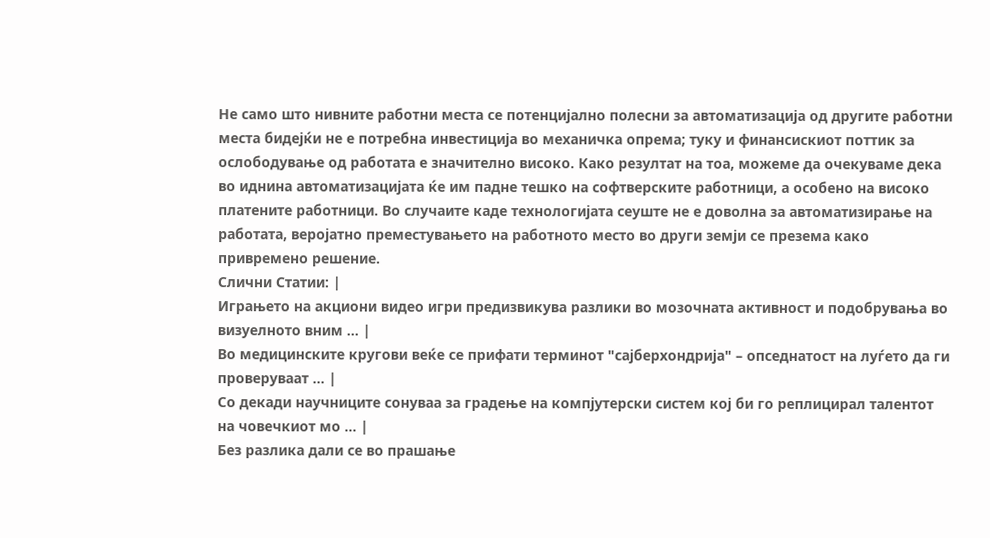Не само што нивните работни места се потенцијално полесни за автоматизација од другите работни места бидејќи не е потребна инвестиција во механичка опрема; туку и финансискиот поттик за ослободување од работата е значително високо. Како резултат на тоа, можеме да очекуваме дека во иднина автоматизацијата ќе им падне тешко на софтверските работници, а особено на високо платените работници. Во случаите каде технологијата сеуште не е доволна за автоматизирање на работата, веројатно преместувањето на работното место во други земји се презема како привремено решение.
Слични Статии: |
Играњето на акциони видео игри предизвикува разлики во мозочната активност и подобрувања во визуелното вним ... |
Во медицинските кругови веќе се прифати терминот "сајберхондрија" – опседнатост на луѓето да ги проверуваат ... |
Со декади научниците сонуваа за градење на компјутерски систем кој би го реплицирал талентот на човечкиот мо ... |
Без разлика дали се во прашање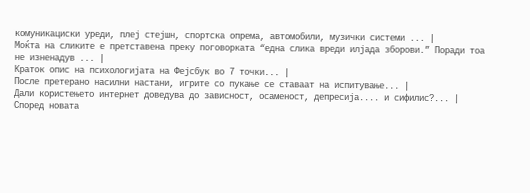комуникациски уреди, плеј стејшн, спортска опрема, автомобили, музички системи ... |
Моќта на сликите е претставена преку поговорката “една слика вреди илјада зборови.” Поради тоа не изненадув ... |
Краток опис на психологијата на Фејсбук во 7 точки... |
После претерано насилни настани, игрите со пукање се ставаат на испитување... |
Дали користењето интернет доведува до зависност, осаменост, депресија.... и сифилис?... |
Според новата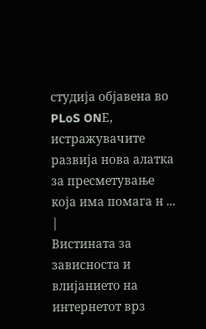студија објавена во PLoS ONЕ, истражувачите развија нова алатка за пресметување која има помага н ... |
Вистината за зависноста и влијанието на интернетот врз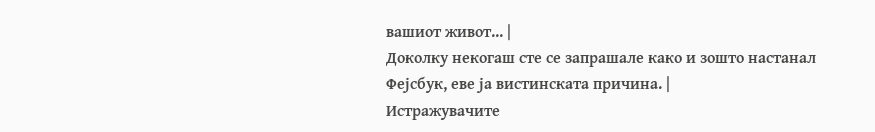вашиот живот... |
Доколку некогаш сте се запрашале како и зошто настанал Фејсбук, еве ја вистинската причина. |
Истражувачите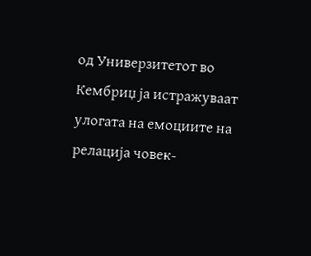од Универзитетот во Кембриџ ја истражуваат улогата на емоциите на релација човек-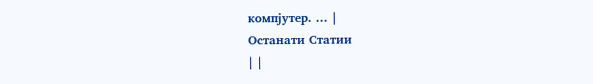компјутер. ... |
Останати Статии
| |